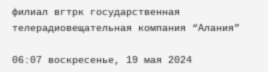филиал вгтрк государственная телерадиовещательная компания “Алания”

06:07 воскресенье, 19 мая 2024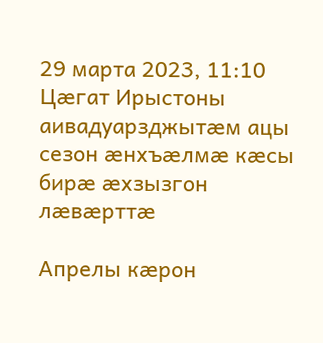29 марта 2023, 11:10
Цæгат Ирыстоны аивадуарзджытæм ацы сезон æнхъæлмæ кæсы бирæ æхзызгон лæвæрттæ

Апрелы кæрон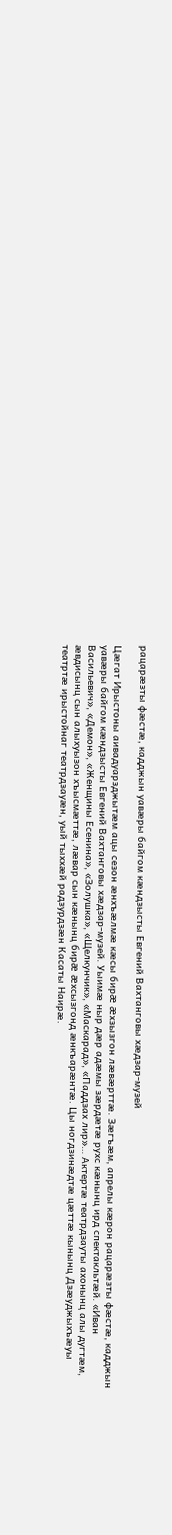рацарæзты фæстæ, кадджын уавæры байгом кæндзысты Евгений Вахтанговы хæдзар-музей

Цæгат Ирыстоны аивадуарзджытæм ацы сезон æнхъæлмæ кæсы бирæ æхзызгон лæвæрттæ. Зæгъæм, апрелы кæрон рацарæзты фæстæ, кадджын уавæры байгом кæндзысты Евгений Вахтанговы хæдзар-музей. Уыимæ ныр дæр адæмы зæрдæтæ рухс кæнынц ирд спектакльтæй. «Иван Васильевич», «Демон», «Женщины Есенина», «Золушка», «Щелкунчик», «Маскарад», «Паддзах лир»… Актертæ театрдзауты ахонынц алы дугтæм, æвдисынц сын алыхуызон хъысмæттæ, лæвар сын кæнынц бирæ æхсызгонд æнкъарæнтæ. Цы ногдзинæдтæ цæттæ кынынц Дзæуджыхъæуы театртæ ирыстойнаг театрдзауæн, уый тыххæй радзурдзæн Касаты Наирæ.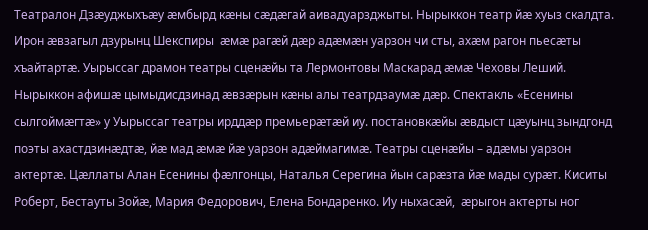Театралон Дзæуджыхъæу æмбырд кæны сæдæгай аивадуарзджыты. Нырыккон театр йæ хуыз скалдта. Ирон æвзагыл дзурынц Шекспиры  æмæ рагæй дæр адæмæн уарзон чи сты, ахæм рагон пьесæты хъайтартæ. Уырыссаг драмон театры сценæйы та Лермонтовы Маскарад æмæ Чеховы Леший. Нырыккон афишæ цымыдисдзинад æвзæрын кæны алы театрдзаумæ дæр. Спектакль «Есенины сылгоймæгтæ» у Уырыссаг театры ирддæр премьерæтæй иу. постановкæйы æвдыст цæуынц зындгонд поэты ахастдзинæдтæ, йæ мад æмæ йæ уарзон адæймагимæ. Театры сценæйы – адæмы уарзон актертæ. Цæллаты Алан Есенины фæлгонцы, Наталья Серегина йын сарæзта йæ мады сурæт. Киситы Роберт, Бестауты Зойæ, Мария Федорович, Елена Бондаренко. Иу ныхасæй,  æрыгон актерты ног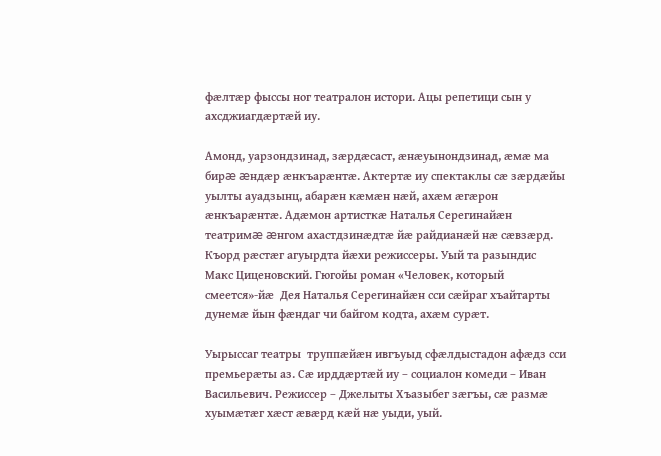фæлтæр фыссы ног театралон истори. Ацы репетици сын у ахсджиагдæртæй иу.

Амонд, уарзондзинад, зæрдæсаст, æнæуынондзинад, æмæ ма бирæ æндæр æнкъарæнтæ. Актертæ иу спектаклы сæ зæрдæйы уылты ауадзынц, абарæн кæмæн нæй, ахæм æгæрон æнкъарæнтæ. Адæмон артисткæ Наталья Серегинайæн театримæ æнгом ахастдзинæдтæ йæ райдианæй нæ сæвзæрд. Къорд рæстæг агуырдта йæхи режиссеры. Уый та разындис Макс Циценовский. Гюгойы роман «Человек, который смеется»-йæ  Дея Наталья Серегинайæн сси сæйраг хъайтарты дунемæ йын фæндаг чи байгом кодта, ахæм сурæт.

Уырыссаг театры  труппæйæн ивгъуыд сфæлдыстадон афæдз сси премьерæты аз. Сæ ирддæртæй иу – социалон комеди – Иван Васильевич. Режиссер – Джелыты Хъазыбег зæгъы, сæ размæ хуымæтæг хæст æвæрд кæй нæ уыди, уый.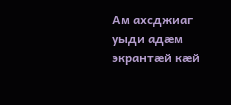Ам ахсджиаг уыди адæм экрантæй кæй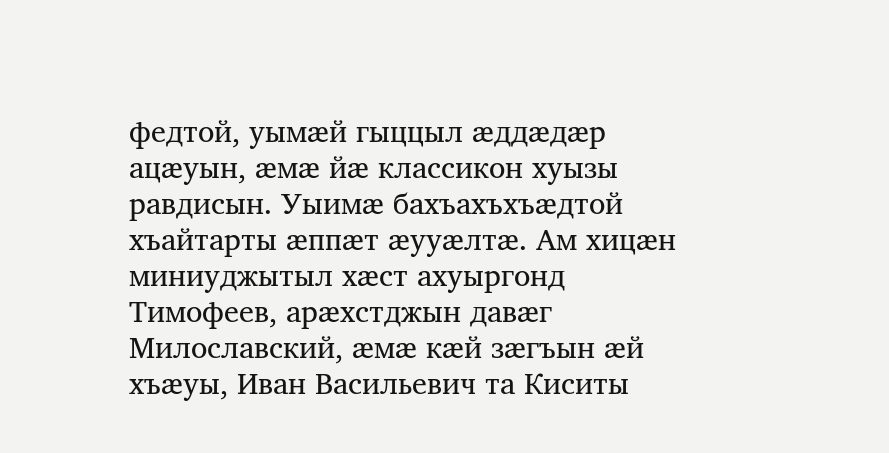федтой, уымæй гыццыл æддæдæр ацæуын, æмæ йæ классикон хуызы равдисын. Уыимæ бахъахъхъæдтой хъайтарты æппæт æууæлтæ. Ам хицæн миниуджытыл хæст ахуыргонд Тимофеев, арæхстджын давæг Милославский, æмæ кæй зæгъын æй хъæуы, Иван Васильевич та Киситы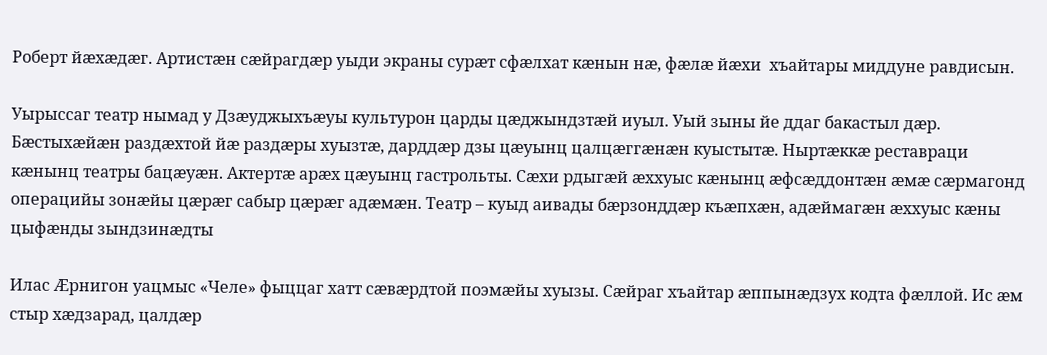Роберт йæхæдæг. Артистæн сæйрагдæр уыди экраны сурæт сфæлхат кæнын нæ, фæлæ йæхи  хъайтары миддуне равдисын.

Уырыссаг театр нымад у Дзæуджыхъæуы культурон царды цæджындзтæй иуыл. Уый зыны йе ддаг бакастыл дæр. Бæстыхæйæн раздæхтой йæ раздæры хуызтæ, дарддæр дзы цæуынц цалцæггæнæн куыстытæ. Ныртæккæ реставраци кæнынц театры бацæуæн. Актертæ арæх цæуынц гастрольты. Сæхи рдыгæй æххуыс кæнынц æфсæддонтæн æмæ сæрмагонд операцийы зонæйы цæрæг сабыр цæрæг адæмæн. Театр – куыд аивады бæрзонддæр къæпхæн, адæймагæн æххуыс кæны цыфæнды зындзинæдты

Илас Æрнигон уацмыс «Челе» фыццаг хатт сæвæрдтой поэмæйы хуызы. Сæйраг хъайтар æппынæдзух кодта фæллой. Ис æм стыр хæдзарад, цалдæр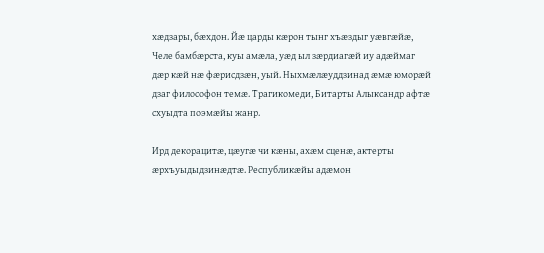хæдзары, бæхдон. Йæ царды кæрон тынг хъæздыг уæвгæйæ, Челе бамбæрста, куы амæла, уæд ыл зæрдиагæй иу адæймаг дæр кæй нæ фæрисдзæн, уый. Ныхмæлæуддзинад æмæ юморæй дзаг философон темæ. Трагикомеди, Битарты Алыксандр афтæ схуыдта поэмæйы жанр.

Ирд декорацитæ, цæугæ чи кæны, ахæм сценæ, актерты æрхъуыдыдзинæдтæ. Республикæйы адæмон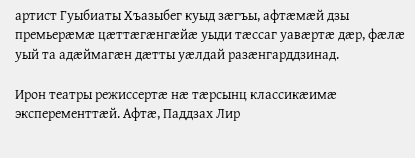артист Гуыбиаты Хъазыбег куыд зæгъы, афтæмæй дзы премьерæмæ цæттæгæнгæйæ уыди тæссаг уавæртæ дæр, фæлæ уый та адæймагæн дæтты уæлдай разæнгарддзинад.

Ирон театры режиссертæ нæ тæрсынц классикæимæ эксперементтæй. Афтæ, Паддзах Лир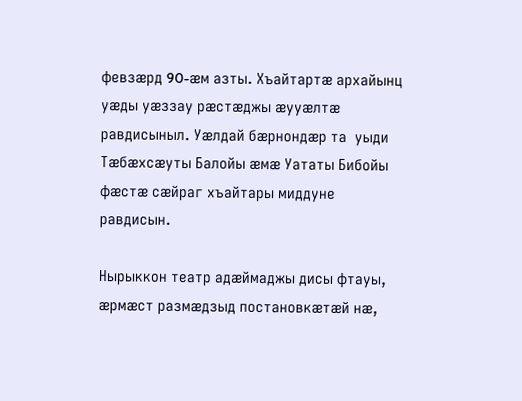февзæрд 90-æм азты. Хъайтартæ архайынц уæды уæззау рæстæджы æууæлтæ равдисыныл. Уæлдай бæрнондæр та  уыди Тæбæхсæуты Балойы æмæ Уататы Бибойы фæстæ сæйраг хъайтары миддуне равдисын.

Нырыккон театр адæймаджы дисы фтауы, æрмæст размæдзыд постановкæтæй нæ,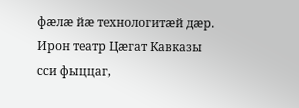фæлæ йæ технологитæй дæр. Ирон театр Цæгат Кавказы сси фыццаг,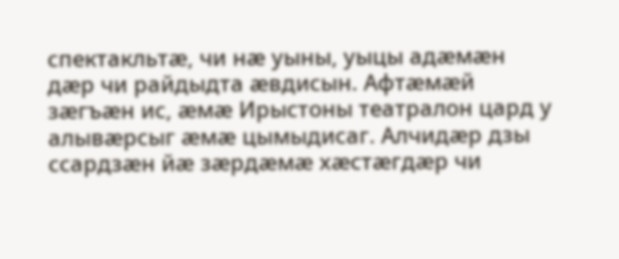спектакльтæ, чи нæ уыны, уыцы адæмæн дæр чи райдыдта æвдисын. Афтæмæй зæгъæн ис, æмæ Ирыстоны театралон цард у алывæрсыг æмæ цымыдисаг. Алчидæр дзы ссардзæн йæ зæрдæмæ хæстæгдæр чи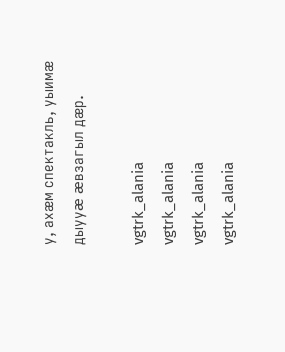у, ахæм спектакль, уыимæ дыууæ æвзагыл дæр.

vgtrk_alania
vgtrk_alania
vgtrk_alania
vgtrk_alania